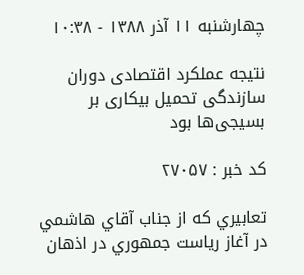چهارشنبه ۱۱ آذر ۱۳۸۸ - ۱۰:۳۸

نتیجه عملکرد اقتصادی دوران سازندگی تحمیل بیکاری بر بسیجی‌ها بود

کد خبر : ۲۷۰۵۷

تعابيري كه از جناب آقاي هاشمي در آغاز رياست جمهوري در اذهان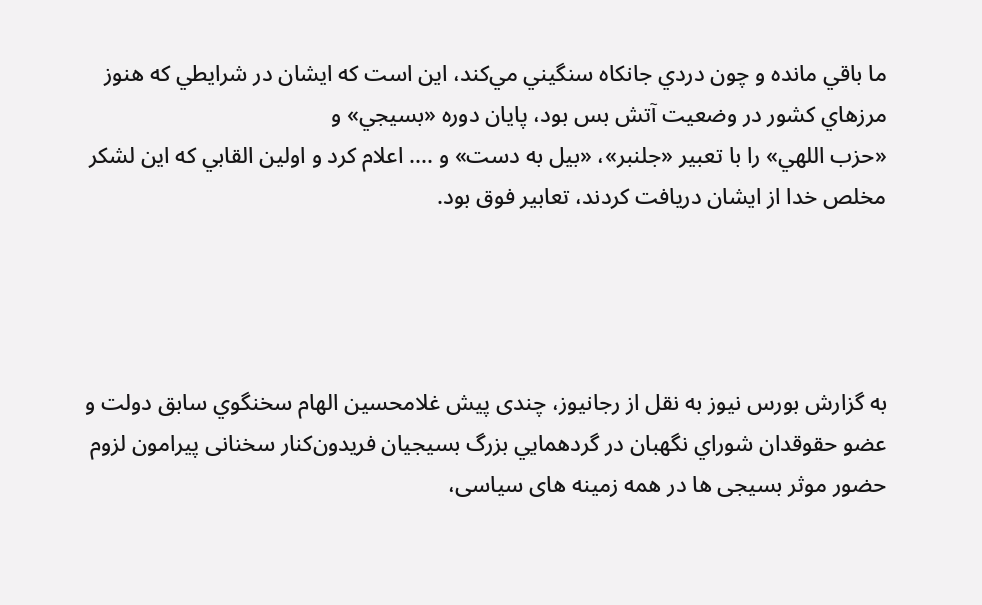ما باقي مانده و چون دردي جانكاه سنگيني مي‌كند، اين است كه ايشان در شرايطي كه هنوز مرزهاي كشور در وضعيت آتش بس بود، پايان دوره «بسيجي» و
«حزب اللهي» را با تعبير «جلنبر»، «بيل به دست» و .... اعلام كرد و اولين القابي كه اين لشكر مخلص خدا از ايشان دريافت كردند، تعابير فوق بود.




به گزارش بورس نیوز به نقل از رجانیوز، چندی پیش غلامحسين الهام سخنگوي سابق دولت و عضو حقوقدان شوراي نگهبان در گردهمايي بزرگ بسيجيان فريدون‌كنار سخنانی پیرامون لزوم حضور موثر بسیجی ها در همه زمینه های سیاسی،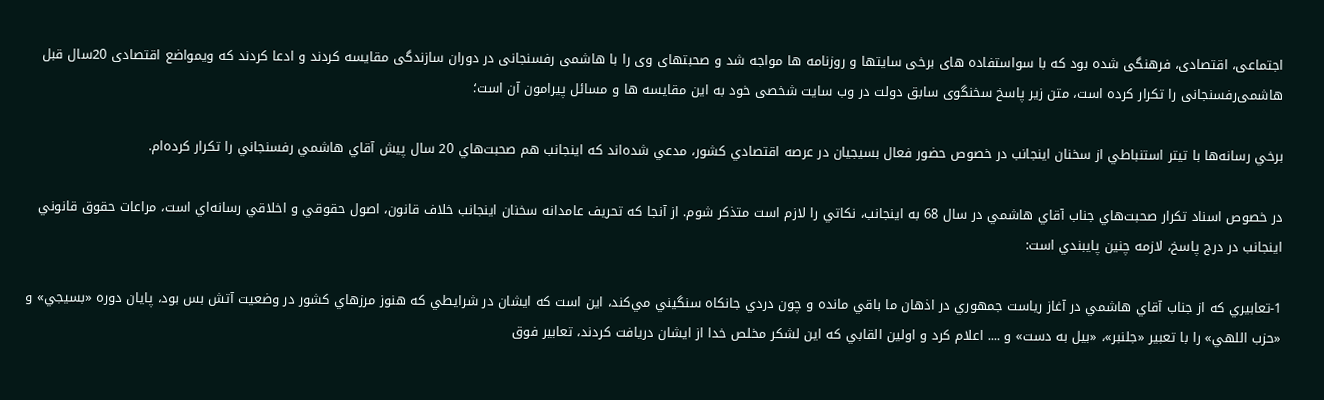اجتماعی، اقتصادی، فرهنگی شده بود که با سواستفاده های برخی سایتها و روزنامه ها مواجه شد و صحبتهای وی را با هاشمی رفسنجانی در دوران سازندگی مقایسه کردند و ادعا کردند که ویمواضع اقتصادی 20سال قبل هاشمی‌رفسنجانی را تکرار کرده است، متن زیر پاسخ سخنگوی سابق دولت در وب سایت شخصی خود به این مقایسه ها و مسائل پیرامون آن است؛

برخي رسانه‌ها با تيتر استنباطي از سخنان اينجانب در خصوص حضور فعال بسيجيان در عرصه اقتصادي كشور، مدعي شده‌اند كه اينجانب هم صحبت‌هاي 20 سال پيش آقاي هاشمي رفسنجاني را تكرار كرده‌ام.

در خصوص اسناد تكرار صحبت‌هاي جناب آقاي هاشمي در سال 68 به اينجانب، نكاتي را لازم است متذكر شوم. از آنجا كه تحريف عامدانه سخنان اينجانب خلاف قانون، اصول حقوقي و اخلاقي رسانه‌اي است، مراعات حقوق قانوني اينجانب در درج پاسخ، لازمه چنين پايبندي است:

1-تعابيري كه از جناب آقاي هاشمي در آغاز رياست جمهوري در اذهان ما باقي مانده و چون دردي جانكاه سنگيني مي‌كند، اين است كه ايشان در شرايطي كه هنوز مرزهاي كشور در وضعيت آتش بس بود، پايان دوره «بسيجي» و «حزب اللهي» را با تعبير «جلنبر»، «بيل به دست» و .... اعلام كرد و اولين القابي كه اين لشكر مخلص خدا از ايشان دريافت كردند، تعابير فوق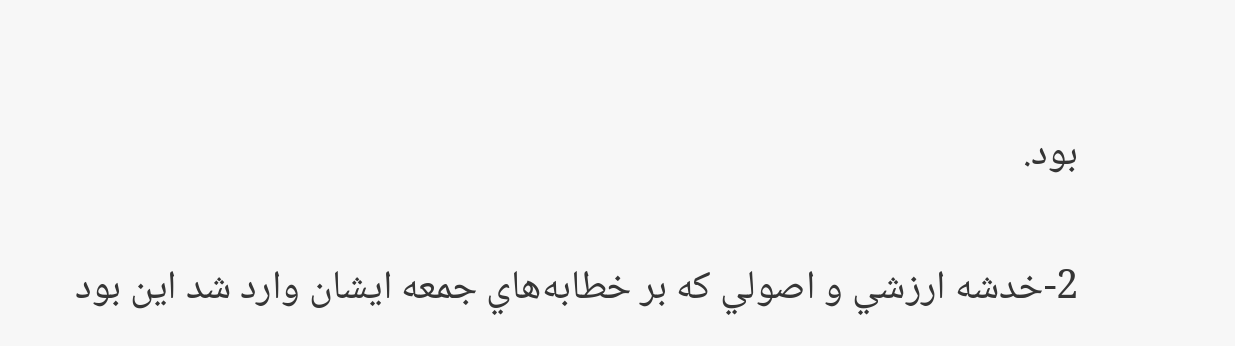بود.

2-خدشه ارزشي و اصولي كه بر خطابه‌هاي جمعه ايشان وارد شد اين بود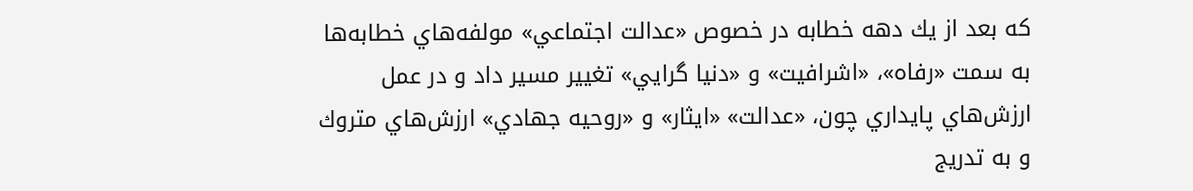كه بعد از يك دهه خطابه در خصوص «عدالت اجتماعي» مولفه‌هاي خطابه‌ها به سمت «رفاه»، «اشرافيت» و «دنيا گرايي» تغيير مسير داد و در عمل ارزش‌هاي پايداري چون، «عدالت» «ايثار» و «روحيه جهادي» ارزش‌هاي متروك و به تدريج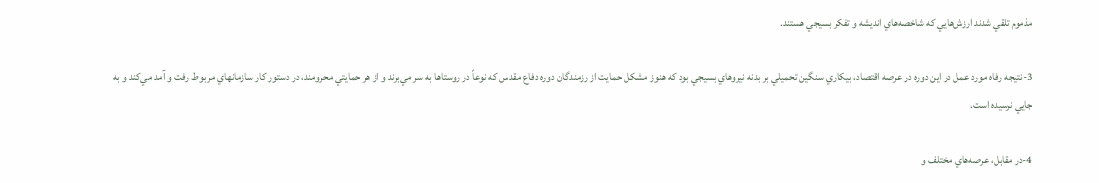مذموم تلقي شدند ارزش‌هايي كه شاخصه‌هاي انديشه و تفكر بسيجي هستند.

3-نتيجه رفاه مورد عمل در اين دوره در عرصه اقتصاد، بيكاري سنگين تحميلي بر بدنه نيروهاي بسيجي بود كه هنوز مشكل حمايت از رزمندگان دوره دفاع مقدس كه نوعاً در روستاها به سر مي‌برند و از هر حمايتي محرومند، در دستور كار سازمانهاي مربوط رفت و آمد مي‌كند و به جايي نرسيده است.

4-در مقابل، عرصه‌هاي مختلف و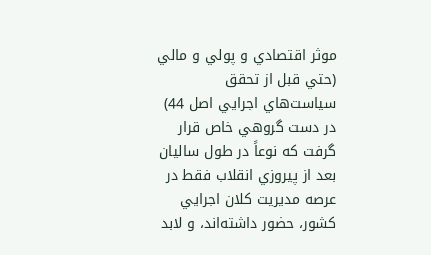موثر اقتصادي و پولي و مالي (حتي قبل از تحقق سياست‌هاي اجرايي اصل 44) در دست گروهي خاص قرار گرفت كه نوعاً در طول ساليان بعد از پيروزي انقلاب فقط در عرصه مديريت كلان اجرايي كشور، حضور داشته‌اند، و لابد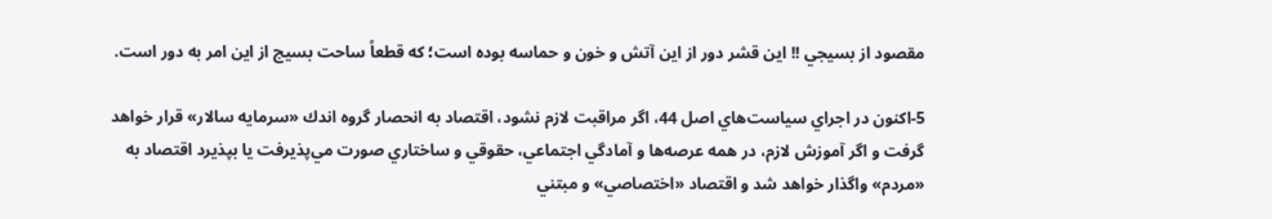مقصود از بسيجي !! اين قشر دور از اين آتش و خون و حماسه بوده است؛ كه قطعاً ساحت بسيج از اين امر به دور است.

5-اكنون در اجراي سياست‌هاي اصل 44، اگر مراقبت لازم نشود، اقتصاد به انحصار گروه اندك «سرمايه سالار» قرار خواهد گرفت و اگر آموزش لازم، در همه عرصه‌ها و آمادگي اجتماعي، حقوقي و ساختاري صورت مي‌پذيرفت يا بپذيرد اقتصاد به «مردم» واگذار خواهد شد و اقتصاد «اختصاصي» و مبتني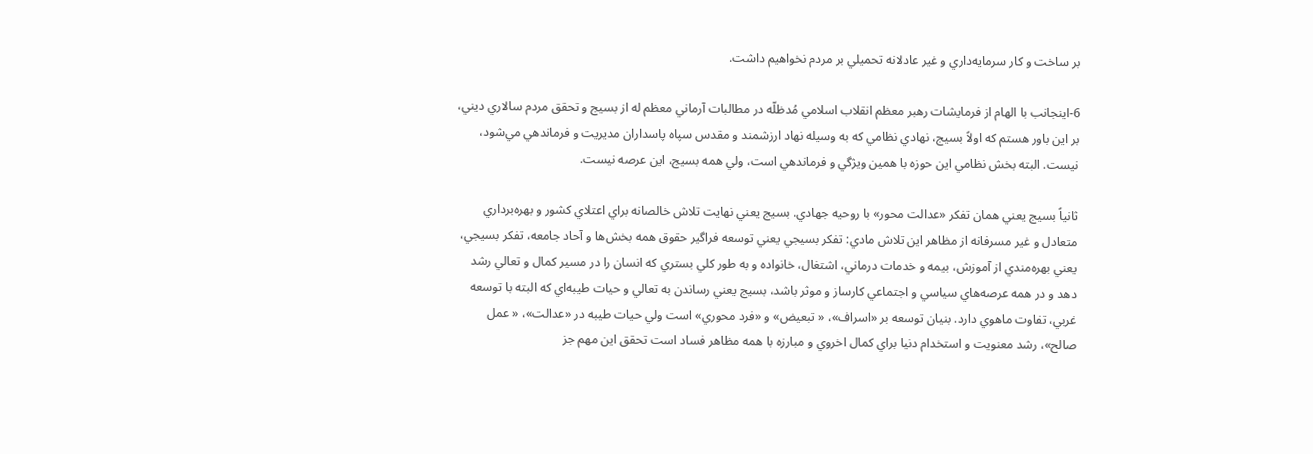بر ساخت و كار سرمايه‌داري و غير عادلانه تحميلي بر مردم نخواهيم داشت.

6-اينجانب با الهام از فرمايشات رهبر معظم انقلاب اسلامي مُدظلّه در مطالبات آرماني معظم له از بسيج و تحقق مردم سالاري ديني، بر اين باور هستم كه اولاً بسيج، نهادي نظامي كه به وسيله نهاد ارزشمند و مقدس سپاه پاسداران مديريت و فرماندهي مي‌شود، نيست. البته بخش نظامي اين حوزه با همين ويژگي و فرماندهي است، ولي همه بسيج، اين عرصه نيست.

ثانياً ‌بسيج يعني همان تفكر «عدالت محور» با روحيه جهادي. بسيج يعني نهايت تلاش خالصانه براي اعتلاي كشور و بهره‌برداري متعادل و غير مسرفانه از مظاهر اين تلاش مادي: تفكر بسيجي يعني توسعه فراگير حقوق همه بخش‌ها و آحاد جامعه، تفكر بسيجي، يعني بهره‌مندي از آموزش، بيمه و خدمات درماني، اشتغال، خانواده و به طور كلي بستري كه انسان را در مسير كمال و تعالي رشد دهد و در همه عرصه‌هاي سياسي و اجتماعي كارساز و موثر باشد، بسيج يعني رساندن به تعالي و حيات طيبه‌اي كه البته با توسعه غربي، تفاوت‌ ماهوي دارد. بنيان توسعه بر «اسراف»،‌ « تبعيض» و «فرد محوري» است ولي حيات طيبه در «عدالت»، ‌« عمل صالح»، رشد معنويت و استخدام دنيا براي كمال اخروي و مبارزه با همه مظاهر فساد است تحقق اين مهم جز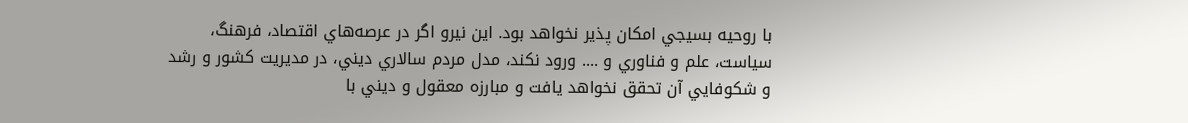با روحيه بسيجي امكان پذير نخواهد بود. اين نيرو اگر در عرصه‌هاي اقتصاد، فرهنگ، سياست‌، علم و فناوري و .... ورود نكند، مدل مردم سالاري ديني، ‌در مديريت كشور و رشد و شكوفايي آن تحقق نخواهد يافت و مبارزه معقول و ديني با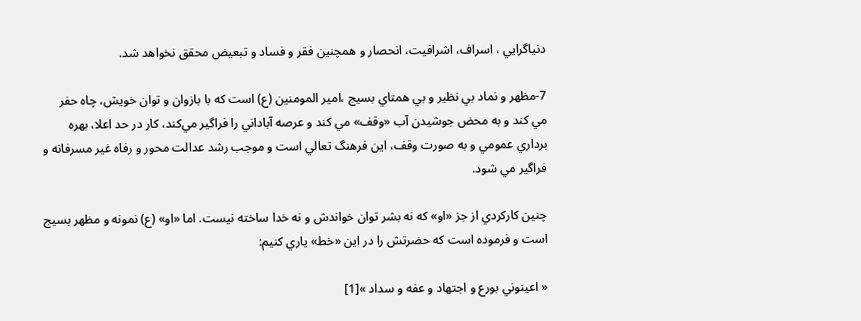دنياگرايي ، اسراف، اشرافيت، انحصار و همچنين فقر و فساد و تبعيض محقق نخواهد شد.

7-مظهر و نماد بي نظير و بي همتاي بسيج ،‌امير المومنين (ع) است كه با بازوان و توان خويش، چاه حفر مي كند و به محض جوشيدن آب «وقف» مي كند و عرصه آباداني را فراگير مي‌كند، كار در حد اعلا، ‌بهره برداري عمومي و به صورت وقف، اين فرهنگ تعالي است و موجب رشد عدالت محور و رفاه غير مسرفانه و فراگير مي شود.

چنين كاركردي از جز «او» كه نه بشر توان خواندش و نه خدا ساخته نيست. اما «او» (ع) نمونه و مظهر بسيج است و فرموده است كه حضرتش را در اين «خط» ياري كنيم:

« اعينوني بورع و اجتهاد و عفه و سداد »[1]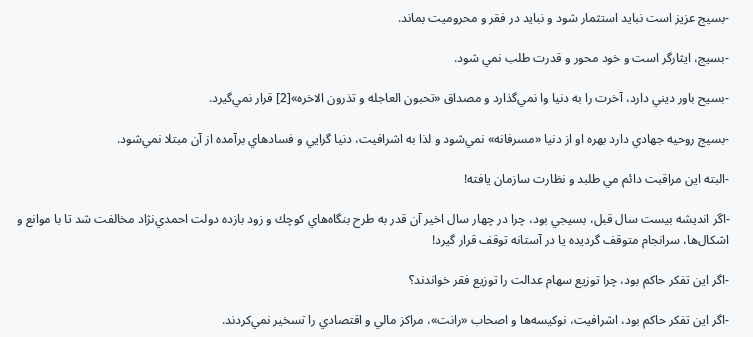-بسيج عزيز است نبايد استثمار شود و نبايد در فقر و محروميت بماند.

-بسيج، ايثارگر است و خود محور و قدرت طلب نمي شود.

-بسيح باور ديني دارد، ‌آخرت را به دنيا وا نمي‌گذارد و مصداق «تحبون العاجله و تذرون الاخره»[2] قرار نمي‌گيرد.

-بسيج روحيه جهادي دارد بهره او از دنيا «مسرفانه» نمي‌شود و لذا به اشرافيت، دنيا گرايي و فسادهاي برآمده از آن مبتلا نمي‌شود.

-البته اين مراقبت دائم مي طلبد و نظارت سازمان يافته!

-اگر انديشه بيست سال قبل، بسيجي بود، ‌چرا در چهار سال اخير آن قدر به طرح بنگاه‌هاي كوچك و زود بازده دولت احمدي‌نژاد مخالفت شد تا با موانع و اشكال‌ها، ‌سرانجام متوقف گرديده يا در آستانه توقف قرار گيرد!

-اگر اين تفكر حاكم بود‌، چرا توزيع سهام عدالت را توزيع فقر خواندند؟

-اگر اين تفكر حاكم بود، اشرافيت، نوكيسه‌ها و اصحاب «رانت»، مراكز مالي و اقتصادي را تسخير نمي‌كردند.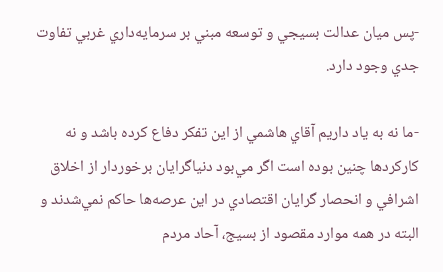-پس ميان عدالت بسيجي و توسعه مبني بر سرمايه‌داري غربي تفاوت جدي وجود دارد.

-ما نه به ياد داريم آقاي هاشمي از اين تفكر دفاع كرده باشد و نه كاركرد‌ها چنين بوده است اگر مي‌بود دنياگرايان برخوردار از اخلاق اشرافي و انحصار گرايان اقتصادي در اين عرصه‌ها حاكم نمي‌شدند و البته در همه موارد مقصود از بسيج، آحاد مردم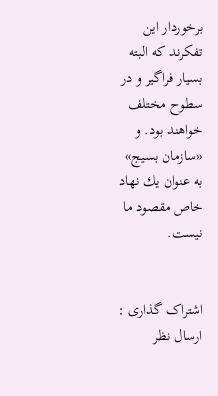برخوردار اين تفكرند كه البته بسيار فراگير و در سطوح مختلف خواهند بود. و «سازمان بسيج» به عنوان يك نهاد خاص مقصود ما نيست.


اشتراک گذاری :
ارسال نظر